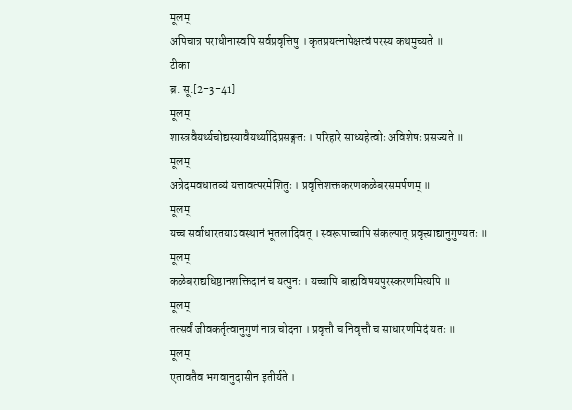मूलम्
अपिचात्र पराधीनास्वपि सर्वप्रवृत्तिषु । कृतप्रयत्नापेक्षत्वं परस्य कथमुच्यते ॥
टीका
ब्र. सू.[2-3-41]
मूलम्
शास्त्रवैयर्थ्यचोद्यस्यावैयर्थ्यादिप्रसङ्गतः । परिहारे साध्यहेत्वोः अविशेषः प्रसज्यते ॥
मूलम्
अत्रेदमवधातव्यं यत्तावत्परमेशितुः । प्रवृत्तिशक्तकरणकळेबरसमर्पणम् ॥
मूलम्
यच्च सर्वाधारतयाऽवस्थानं भूतलादिवत् । स्वरूपाच्चापि संकल्पात् प्रवृत्त्याद्यानुगुण्यतः ॥
मूलम्
कळेबराद्यधिष्ठानशक्तिदानं च यत्पुनः । यच्चापि बाह्यविषयपुरस्करणमित्यपि ॥
मूलम्
तत्सर्वं जीवकर्तृत्वानुगुणं नात्र चोदना । प्रवृत्तौ च निवृत्तौ च साधारणमिदं यतः ॥
मूलम्
एतावतैव भगवानुदासीन इतीर्यते ।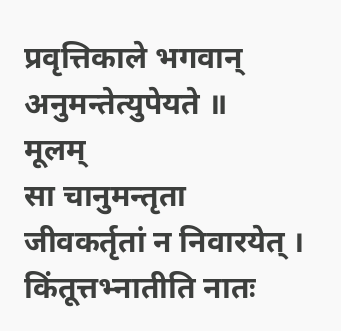प्रवृत्तिकाले भगवान् अनुमन्तेत्युपेयते ॥
मूलम्
सा चानुमन्तृता जीवकर्तृतां न निवारयेत् । किंतूत्तभ्नातीति नातः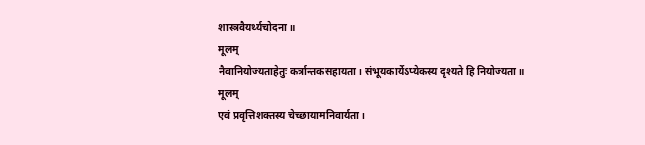शास्त्रवैयर्थ्यचोदना ॥
मूलम्
नैवानियोज्यताहेतुः कर्त्रान्तकसहायता। संभूयकार्येऽप्येकस्य दृश्यते हि नियोज्यता॥
मूलम्
एवं प्रवृत्तिशक्तस्य चेच्छायामनिवार्यता।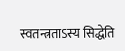स्वतन्त्रताऽस्य सिद्धेति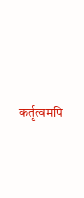कर्तृत्वमपि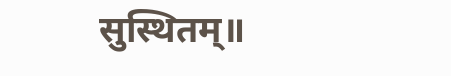सुस्थितम्॥